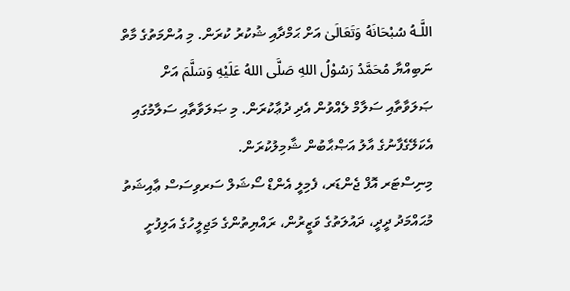اللَّـهُ سُبْحَانَهُ وَتَعَالَىٰ އަށް ޙަމްދާއި ޝުކުރު ކުރަން. މި އުންމަތުގެ މާތް ނަބިއްޔާ مُحَمَّدُ رَسُوْلُ اللهِ صَلَّى اللهُ عَلَيْهِ وَسَلَّمَ އަށް ޞަލަވާތާއި ސަލާމް ލެއްވުން އެދި ދުޢާކުރަން. މި ޞަލަވާތާއި ސަލާމުގައި އެކަލޭގެފާނުގެ އާލު އަޞްޙާބުން ޝާމިލުކުރަން.
މިނިސްޓަރ އޮފް ޖެންޑަރ، ފެމިލީ އެންޑް ސޯޝަލް ސަރވިސަސް ޢާއިޝަތު މުޙައްމަދު ދީދީ، ދައުލަތުގެ ވަޒީރުން، ރައްޔިތުންގެ މަޖިލީހުގެ އަލިފުށީ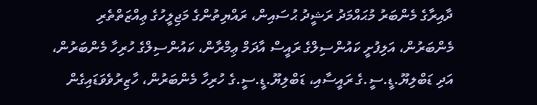ދާއިރާގެ މެންބަރު މުޙައްމަދު ރަޝީދު ޙުސައިން، ރައްޔިތުންގެ މަޖިލީހުގެ ޢިއްޒަތްތެރި މެންބަރުން، އަލިފުށީ ކައުންސިލްގެ ރައީސް އާދަމް ޢިމްރާން، ކައުންސިލްގެ ހުރިހާ މެންބަރުން، އަދި ޑަބްލިޔޫ.ޑީ.ސީ.ގެ ރައީސާއި، ޑަބްލިޔޫ.ޑީ.ސީ.ގެ ހުރިހާ މެންބަރުން، ހާޒިރުވެވަޑައިގެން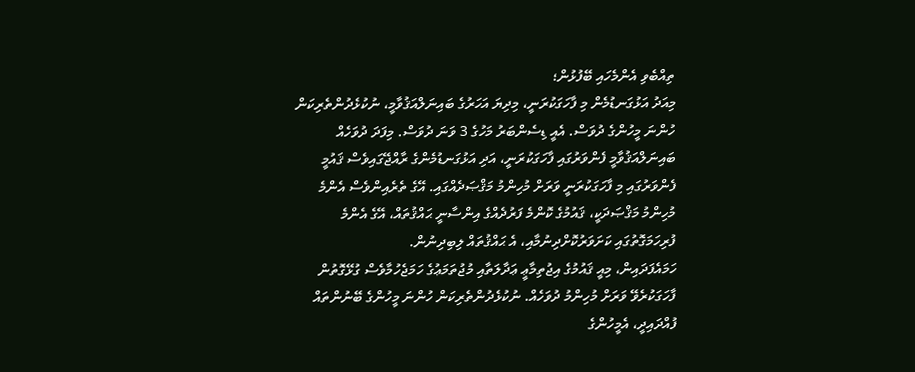ތިއްބެވި އެންމެހައި ބޭފުޅުން؛
މިއަދު އަޅުގަނޑުމެން މި ފާހަގަކުރަނީ، މިދިޔަ އަހަރުގެ ބައިނަލްއަޤުވާމީ، ނުކުޅެދުންތެރިކަން ހުންނަ މީހުންގެ ދުވަސް. އެއީ ޑިސެންބަރު މަހުގެ 3 ވަނަ ދުވަސް. މިފަދަ ދުވަހެއް ބައިނަލްއަޤުވާމީ ފެންވަރުގައި ފާހަގަކުރަނީ، އަދި އަޅުގަނޑުމެންގެ ރާއްޖޭގައިވެސް ޤައުމީ ފެންވަރުގައި މި ފާހަގަކުރަނީ ވަރަށް މުހިންމު މަޤްޞަދެއްގައި. އޭގެ ތެރެއިންވެސް އެންމެ މުހިންމު މަޤްޞަދަކީ، ޤައުމުގެ ކޮންމެ ފަރުދެއްގެ އިންސާނީ ޙައްޤުތައް، އޭގެ އެންމެ ފުރިހަމަގޮތުގައި ކަށަވަރުކޮށްދިނުމާއި، އެ ޙައްޤުތައް ލިބިދިނުން.
ހަމައެފަދައިން، މިއީ ޤައުމުގެ އިޖުތިމާޢީ ޢަދާލަތާއި މުޖުތަމަޢުގެ ހަމަޖެހުމާވެސް ގުޅޭގޮތުން ފާހަގަކުރެވޭ ވަރަށް މުހިންމު ދުވަހެއް. ނުކުޅެދުންތެރިކަން ހުންނަ މީހުންގެ ބޭނުންތައް ފުއްދައިދީ، އެމީހުންގެ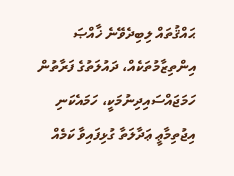ޙައްޤުތައް ލިބިދެވޭނެ ޚާއްޞަ އިންތިޒާމުތަކެއް، ދައުލަތުގެ ފަރާތުން ހަމަޖައްސައިދިނުމަކީ، ހަމައެކަނި އިޖުތިމާޢީ ޢަދާލަތާ ގުޅިފައިވާ ކަމެއް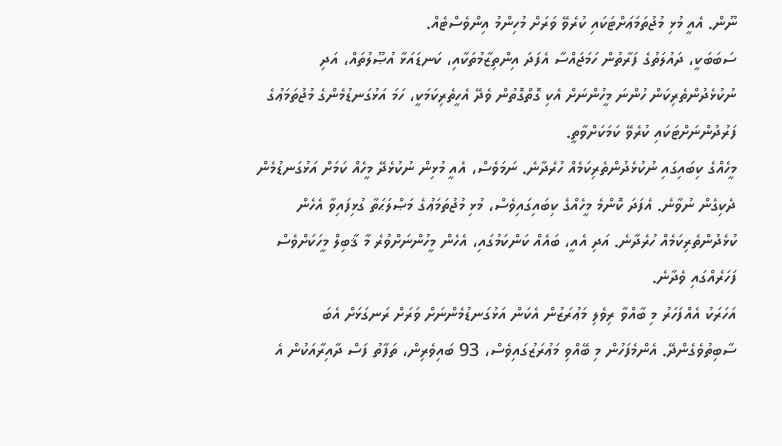ނޫން. އެއީ މުޅި މުޖުތަމަޢަށްޓަކައި ކުރެވޭ ވަރަށް މުހިންމު އިންވެސްޓެއް.
ސަބަބަކީ، ދައުލަތުގެ ފަރާތުން ހަމަޖައްސާ އެފަދަ އިންތިޒާމުތަކާއި، ކަނޑައަޅާ އުޞޫލުތައް، އަދި ނުކުޅެދުންތެރިކަން ހުންނަ މީހުންނަށް އެކި ގޮތްގޮތުން ވެދޭ އެހީތެރިކަމަކީ، ހަމަ އަޅުގަނޑުމެންގެ މުޖުތަމަޢުގެ ފަރުދުންނަށްޓަކައި ކުރެވޭ ކަމަކަށްވާތީ.
މީހެއްގެ ކިބައިގައި ނުކުޅެދުންތެރިކަމެއް ހުރެދާނެ. ނަމަވެސް، އެއީ މުޅިން ނުކުޅެދޭ މީހެއް ކަމަށް އަޅުގަނޑުމެން ދެކިގެން ނުވާނެ. އެފަދަ ކޮންމެ މީހެއްގެ ކިބައިގައިވެސް، މުޅި މުޖުތަމަޢުގެ މަޞްލަޙަތާ ގުޅިފައިވާ އެހެން ކުޅެދުންތެރިކަމެއް ހުރެދާނެ. އަދި އެއީ، ބައެއް ކަންކަމުގައި، އެހެން މީހުންނަށްވުރެ މާ ޤާބިލް މީހަކަށްވެސް ފަހަރެއްގައި ވެދާނެ.
އަހަރަކު އެއްފަހަރު މި ބާއްވާ ރިވެލި މަޢުރަޒުން އެކަން އަޅުގަނޑުމެންނަށް ވަރަށް ރަނގަޅަށް އެބަ ސާބިތުވެގެންދޭ. އެންމެފަހުން މި ބޭއްވި މަޢުރަޒުގައިވެސް، 93 ބައިވެރިން، ތަފާތު ފަސް ދާއިރާއަކުން އެ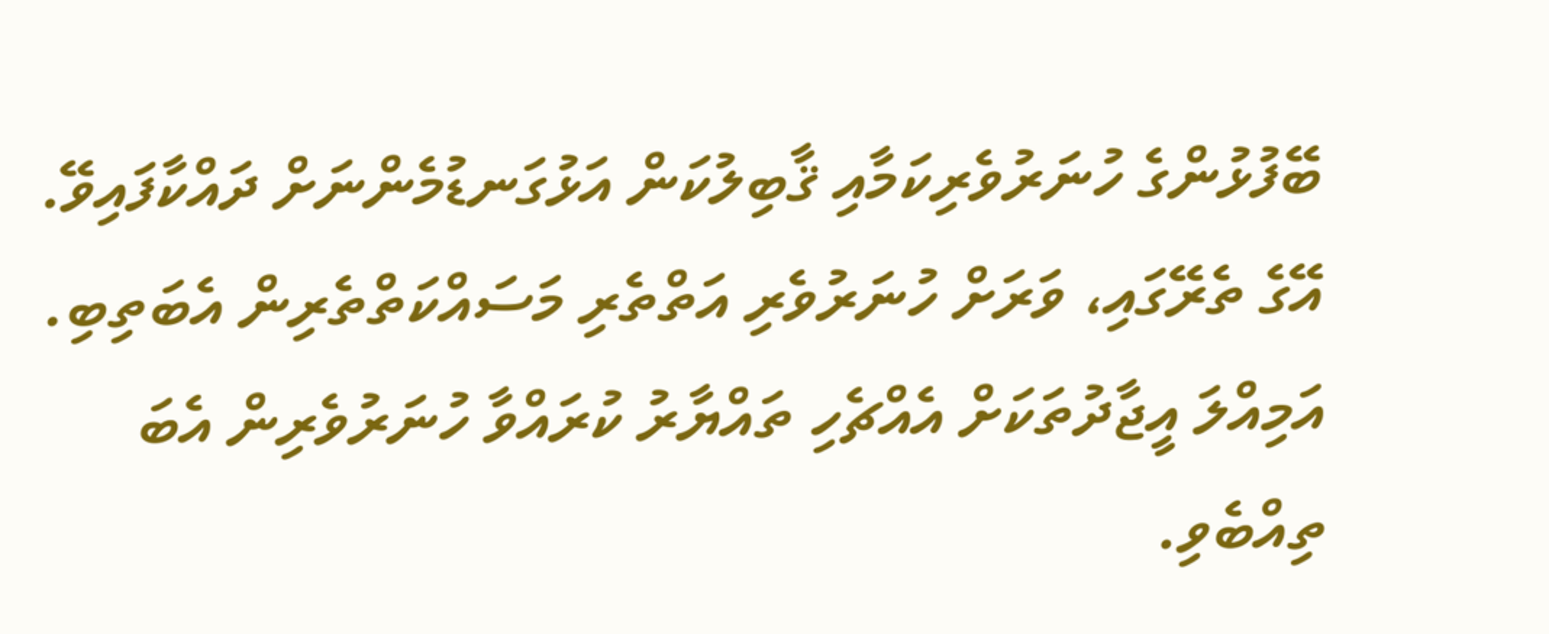ބޭފުޅުންގެ ހުނަރުވެރިކަމާއި ޤާބިލުކަން އަޅުގަނޑުމެންނަށް ދައްކާފައިވޭ.
އޭގެ ތެރޭގައި، ވަރަށް ހުނަރުވެރި އަތްތެރި މަސައްކަތްތެރިން އެބަތިބި. އަމިއްލަ އީޖާދުތަކަށް އެއްޗެހި ތައްޔާރު ކުރައްވާ ހުނަރުވެރިން އެބަ ތިއްބެވި.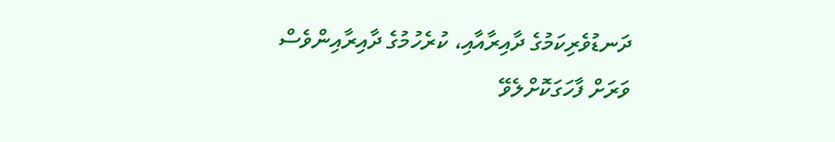ދަނޑުވެރިކަމުގެ ދާއިރާއާއި، ކުރެހުމުގެ ދާއިރާއިންވެސް ވަރަށް ފާހަގަކޮށްލެވޭ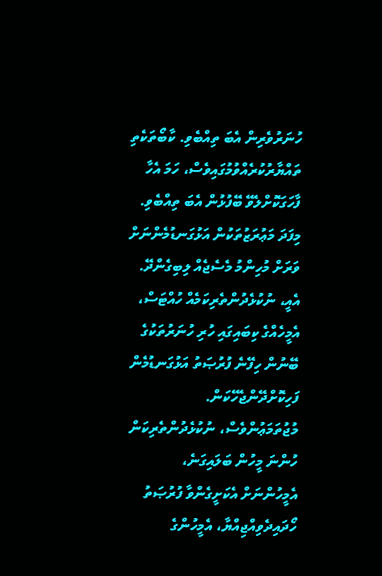ހުނަރުވެރިން އެބަ ތިއްބެވި. ކާބޯތަކެތި ތައްޔާރުކުރެއްވުމުގައިވެސް، ހަމަ އެހާ ފާހަގަކޮށްލެވޭ ބޭފުޅުން އެބަ ތިއްބެވި.
މިފަދަ މަޢުރަޒުތަކުން އަޅުގަނޑުމެންނަށް ވަރަށް މުހިންމު މެސެޖެއް ލިބިގެންދޭ. އެއީ، ނުކުޅެދުންތެރިކަމެއް ހުއްޓަސް، އެމީހެއްގެ ކިބައިގައި ހުރި ހުނަރުތަކުގެ ބޭނުން ހިފޭނެ ފުރުޞަތު އަޅުގަނޑުމެން ފަހިކޮށްދޭންޖެހޭކަން. މުޖުތަމަޢުންވެސް، ނުކުޅެދުންތެރިކަން ހުންނަ މީހުން ބަލައިގަނެ، އެމީހުންނަށް އެކަށީގެންވާ ފުރުޞަތު ހޯދައިދެވިއްޖިއްޔާ، އެމީހުންގެ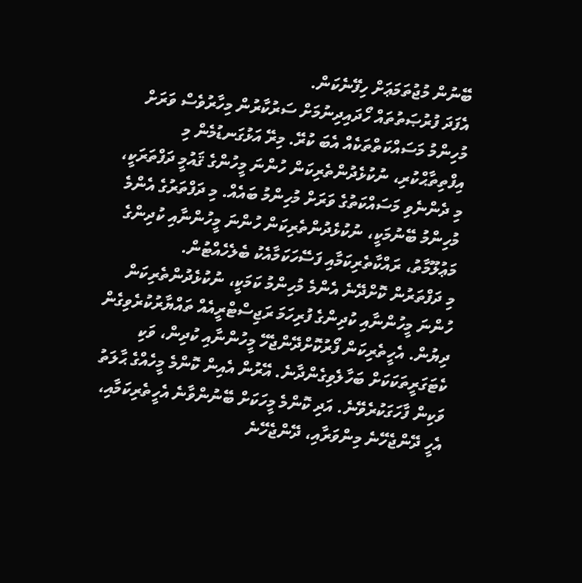ބޭނުން މުޖުތަމަޢަށް ހިފޭނެކަން.
އެފަދަ ފުރުޞަތުތައް ހޯދައިދިނުމަށް ސަރުކާރުން މިހާރުވެސް ވަރަށް މުހިންމު މަސައްކަތްތަކެއް އެބަ ކުރޭ. މިރޭ އަޅުގަނޑުމެން މި އިފްތިތާޙްކުރި، ނުކުޅެދުންތެރިކަން ހުންނަ މީހުންގެ ޤައުމީ ދަފްތަރަކީ، މި ދެންނެވި މަސައްކަތުގެ ވަރަށް މުހިންމު ބައެއް. މި ދަފްތަރުގެ އެންމެ މުހިންމު ބޭނުމަކީ، ނުކުޅެދުންތެރިކަން ހުންނަ މީހުންނާއި ކުދިންގެ މަޢުލޫމާތު، ރައްކާތެރިކަމާއި ފަސޭހަކަމާއެކު ބެލެހެއްޓުން.
މި ދަފްތަރުން ކޮށްދޭނެ އެންމެ މުހިންމު ކަމަކީ، ނުކުޅެދުންތެރިކަން ހުންނަ މީހުންނާއި ކުދިންގެ ފުރިހަމަ ރަޖިސްޓްރީއެއް ތައްޔާރުކުރެވިގެން ދިޔުން. އެހީތެރިކަން ފޯރުކޮށްދޭންޖެހޭ މީހުންނާއި ކުދިން، ވަކި ކެޓަގަރީތަކަކަށް ބަހާލެވިގެންދާނެ. އޭރުން އެއިން ކޮންމެ މީހެއްގެ ޙާލަތު ވަކިން ފާހަގަކުރެވޭނެ. އަދި ކޮންމެ މީހަކަށް ބޭނުންވާނެ އެހީތެރިކަމާއި، އެހީ ދޭންޖެހޭނެ މިންވަރާއި، ދޭންޖެހޭނެ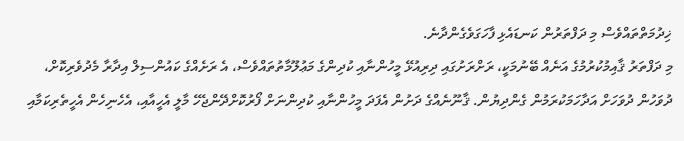ޚިދުމަތްތައްވެސް މި ދަފްތަރުން ކަނޑައެޅި ފާހަގަވެގެންދާނެ.
މި ދަފްތަރު ޤާއިމުކުރުމުގެ އަނެއް ބޭނުމަކީ، ރަށްރަށުގައި ދިރިއުޅޭ މީހުންނާއި ކުދިންގެ މަޢުލޫމާތުތައްވެސް، އެ ރަށެއްގެ ކައުންސިލް އިދާރާ މެދުވެރިކޮށް، ދުވަހުން ދުވަހަށް އަދާހަމަކުރަމުން ގެންދިޔުން. ޤާނޫނެއްގެ ދަށުން އެފަދަ މީހުންނާއި ކުދިންނަށް ފޯރުކޮށްދޭންޖެހޭ މާލީ އެހީއާއި، އެހެނިހެން އެހީތެރިކަމާއި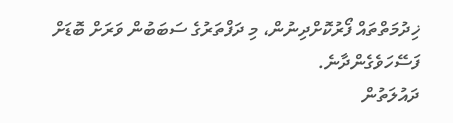ޚިދުމަތްތައް ފޯރުކޮށްދިނުން، މި ދަފްތަރުގެ ސަބަބުން ވަރަށް ބޮޑަށް ފަސޭހަވެގެންދާނެ.
ދައުލަތުން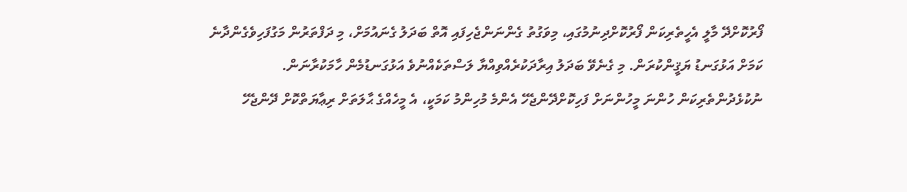ފޯރުކޮށްދޭ މާލީ އެހީތެރިކަން ފޯރުކޮށްދިނުމުގައި، މިވަގުތު ގެންނަންޖެހިފައި އޮތް ބަދަލު ގެނައުމަށް، މި ދަފްތަރުން މަގުފަހިވެގެންދާނެ ކަމަށް އަޅުގަނޑު ޔަޤީންކުރަން. މި ގެނެވޭ ބަދަލު އިރާދަކުރެއްވިއްޔާ ލަސްތަކެއްނުވެ އަޅުގަނޑުމެން ހާމަކުރާނަން.
ނުކުޅެދުންތެރިކަން ހުންނަ މީހުންނަށް ފަހިކޮށްދޭންޖެހޭ އެންމެ މުހިންމު ކަމަކީ، އެ މީހެއްގެ ޙާލަތަށް ރިޢާޔަތްކޮށް ދޭންޖެހޭ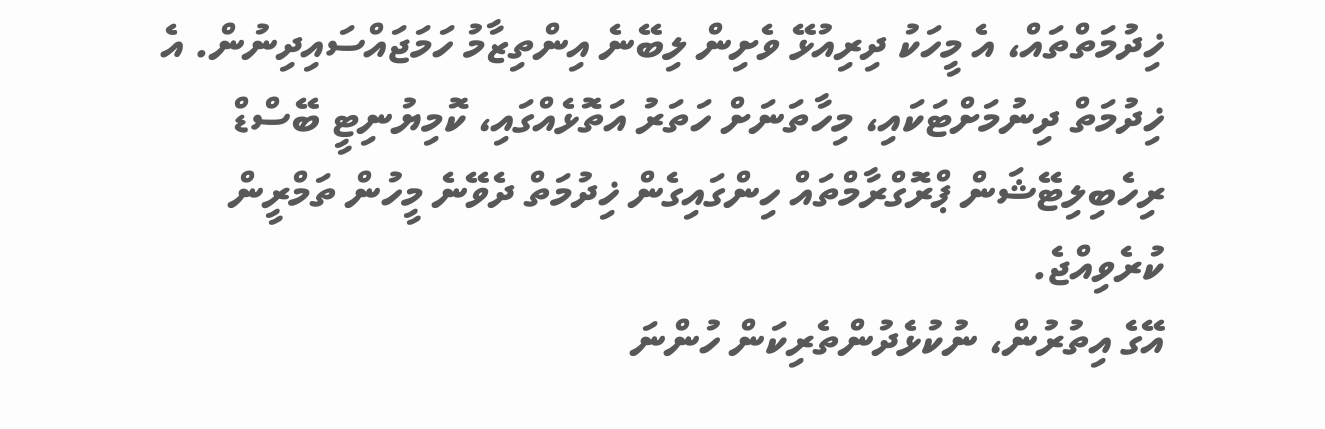ޚިދުމަތްތައް، އެ މީހަކު ދިރިއުޅޭ ވެށިން ލިބޭނެ އިންތިޒާމު ހަމަޖައްސައިދިނުން. އެ ޚިދުމަތް ދިނުމަށްޓަކައި، މިހާތަނަށް ހަތަރު އަތޮޅެއްގައި، ކޮމިޔުނިޓީ ބޭސްޑް ރިހެބިލިޓޭޝަން ޕްރޮގްރާމްތައް ހިންގައިގެން ޚިދުމަތް ދެވޭނެ މީހުން ތަމްރީން ކުރެވިއްޖެ.
އޭގެ އިތުރުން، ނުކުޅެދުންތެރިކަން ހުންނަ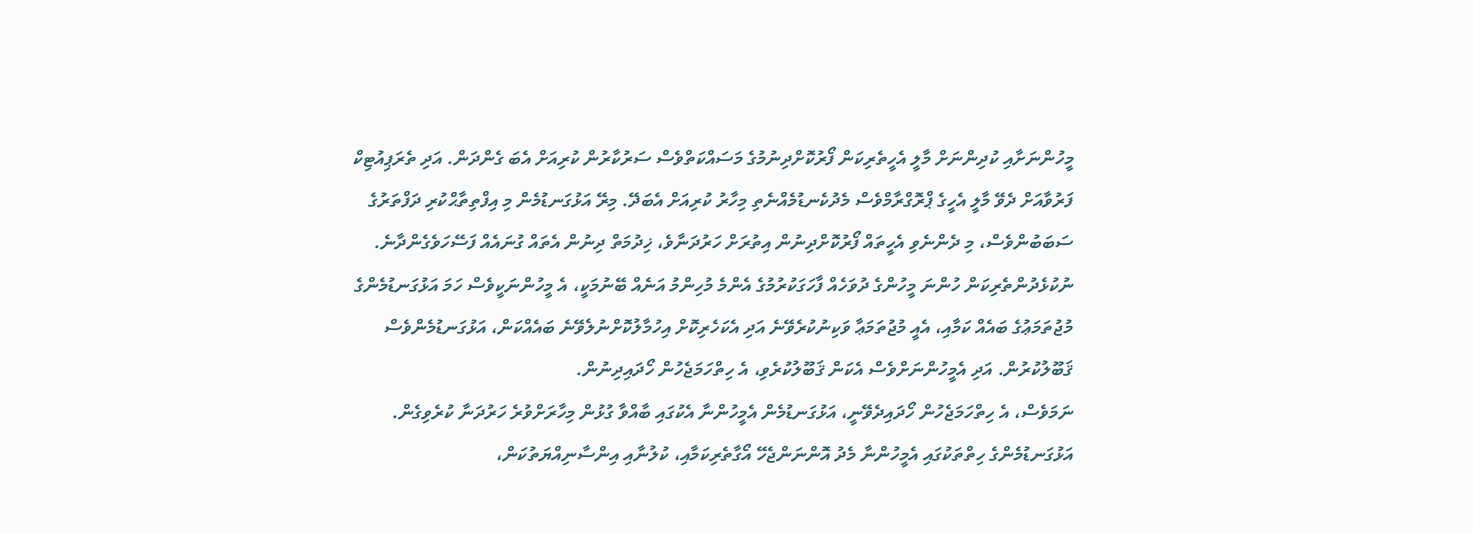މީހުންނަށާއި ކުދިންނަށް މާލީ އެހީތެރިކަން ފޯރުކޮށްދިނުމުގެ މަސައްކަތްވެސް ސަރުކާރުން ކުރިއަށް އެބަ ގެންދަން. އަދި ތެރަޕިއުޓިކް ފަރުވާއަށް ދެވޭ މާލީ އެހީގެ ޕްރޮގްރާމްވެސް މެދުކެނޑުމެއްނެތި މިހާރު ކުރިއަށް އެބަދޭ. މިރޭ އަޅުގަނޑުމެން މި އިފްތިތާޙްކުރި ދަފްތަރުގެ ސަބަބުންވެސް، މި ދެންނެވި އެހީތައް ފޯރުކޮށްދިނުން އިތުރަށް ހަރުދަނާވެ، ޚިދުމަތް ދިނުން އެތައް ގުނައެއް ފަސޭހަވެގެންދާނެ.
ނުކުޅެދުންތެރިކަން ހުންނަ މީހުންގެ ދުވަހެއް ފާހަގަކުރުމުގެ އެންމެ މުހިންމު އަނެއް ބޭނުމަކީ، އެ މީހުންނަކީވެސް ހަމަ އަޅުގަނޑުމެންގެ މުޖުތަމަޢުގެ ބައެއް ކަމާއި، އެއީ މުޖުތަމަޢާ ވަކިނުކުރެވޭނެ އަދި އެކަހެރިކޮށް އިހުމާލުކޮށްނުލެވޭނެ ބައެއްކަން، އަޅުގަނޑުމެންވެސް ޤަބޫލުކުރުން. އަދި އެމީހުންނަށްވެސް އެކަން ޤަބޫލުކުރެވި، އެ ހިތްހަމަޖެހުން ހޯދައިދިނުން.
ނަމަވެސް، އެ ހިތްހަމަޖެހުން ހޯދައިދެވޭނީ، އަޅުގަނޑުމެން އެމީހުންނާ އެކުގައި ބާއްވާ ގުޅުން މިހާރަށްވުރެ ހަރުދަނާ ކުރެވިގެން. އަޅުގަނޑުމެންގެ ހިތްތަކުގައި އެމީހުންނާ މެދު އޮންނަންޖެހޭ އޯގާތެރިކަމާއި، ކުލުނާއި އިންސާނިއްޔަތުކަން،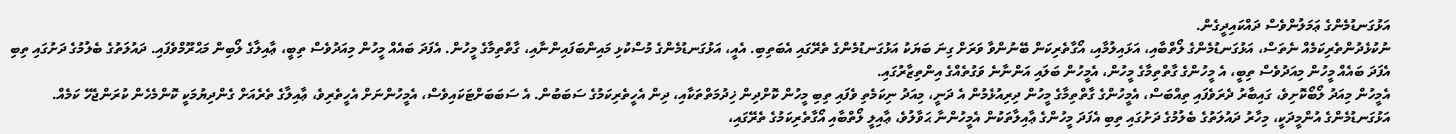އަޅުގަނޑުމެންގެ ޢަމަލުންވެސް ދައްކައިދީގެން.
ނުކުޅެދުންތެރިކަމެއް ނެތަސް، އަޅުގަނޑުމެންގެ ލޯތްބާއި، އަޅައިލުމާއި، އޯގާތެރިކަން ބޭނުންވާ ވަރަށް ގިނަ ބަޔަކު އަޅުގަނޑުމެންގެ ތެރޭގައި އެބަތިބި. އެއީ، އަޅުގަނޑުމެންގެ މުސްކުޅި މައިންބަފައިންނާއި، ގާތްތިމާގެ މީހުން. އެފަދަ ބައެއް މީހުން މިއަދުވެސް ތިބީ، ޢާއިލާގެ ލޯބިން މަޙްރޫމްވެފައި. ދައުލަތުގެ ބެލުމުގެ ދަށުގައި ތިބި އެފަދަ ބައެއް މީހުން މިއަދުވެސް ތިބީ، އެ މީހުންގެ ގާތްތިމާގެ މީހުން، އެމީހުން ބަލައި އަންނާނެ ވަގުތެއްގެ އިންތިޒާރުގައި.
އެމީހުން މިއަދު ލޯބޯކޮށިވެ، ގައިބާރު ދެރަވެފައި ތިއްބަސް، އެމީހުންގެ ގާތްތިމާގެ މީހުން ދިރިއުޅެމުން އެ ދަނީ، މިއަދު ނިކަމެތި ވެފައި ތިބި މީހުން ކޮށްދިން ޚިދުމަތްތަކާއި، ދިން އެހީތެރިކަމުގެ ސަބަބުން. އެ ސަބަބަށްޓަކައިވެސް، އެމީހުންނަށް އެހީތެރިވެ، ޢާއިލާގެ ތެރެއަށް ގެންދިޔުމަކީ ކޮންމެހެން ކުރަންޖެހޭ ކަމެއް.
އަޅުގަނޑުމެންގެ އުންމީދަކީ، މިހާރު ދައުލަތުގެ ބެލުމުގެ ދަށުގައި ތިބި އެފަދަ މީހުންގެ ޢާއިލާތަކުން އެމީހުންނާ ޙަވާލުވެ، ޢާއިލީ ލޯތްބާއި އޯގާތެރިކަމުގެ ތެރޭގައި،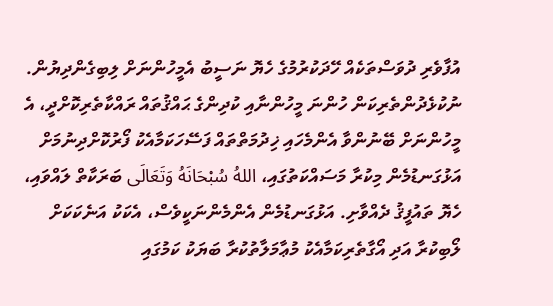އުފާވެރި ދުވަސްތަކެއް ހޭދަކުރުމުގެ ހެޔޮ ނަސީބު އެމީހުންނަށް ލިބިގެންދިޔުން.
ނުކުޅެދުންތެރިކަން ހުންނަ މީހުންނާއި ކުދިންގެ ޙައްޤުތައް ރައްކާތެރިކޮށްދީ، އެ މީހުންނަށް ބޭނުންވާ އެންމެހައި ޚިދުމަތްތައް ފަސޭހަކަމާއެކު ފޯރުކޮށްދިނުމަށް އަޅުގަނޑުމެން މިކުރާ މަސައްކަތުގައި، اللهُ سُبْحَانَهُ وَتَعَالَى ބަރަކާތް ލައްވައި، ހެޔޮ ތައުފީޤު ދެއްވާށި. އަޅުގަނޑުމެން އެންމެންނަކީވެސް، އެކަކު އަނެކަކަށް ލޯބިކުރާ އަދި އޯގާތެރިކަމާއެކު މުޢާމަލާތުކުރާ ބަޔަކު ކަމުގައި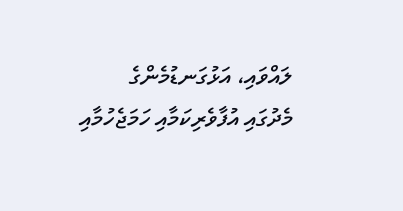ލައްވައި، އަޅުގަނޑުމެންގެ މެދުގައި އުފާވެރިކަމާއި ހަމަޖެހުމާއި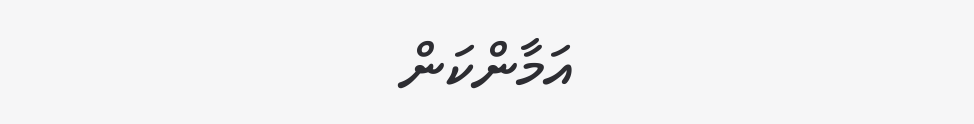އަމާންކަން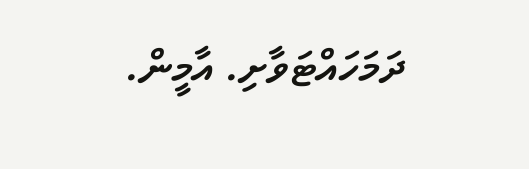ދަމަހައްޓަވާށި. އާމީން.